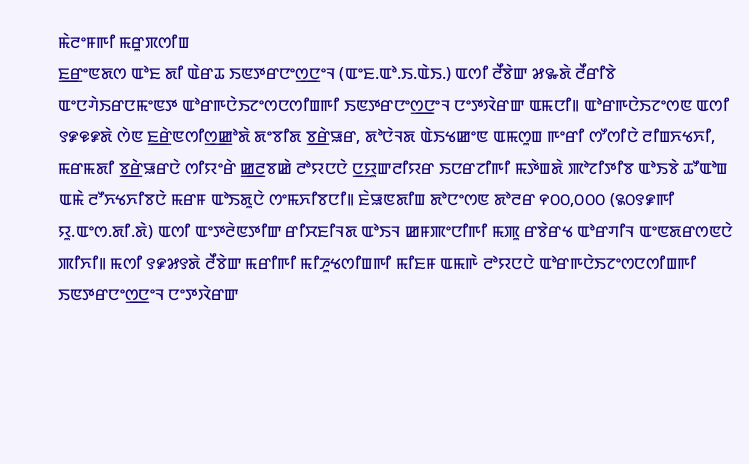ꯃꯥꯂꯦꯝꯒꯤ ꯃꯔꯨꯞꯁꯤꯡ
ꯐ꯭ꯔꯦꯟꯗꯁ ꯑꯣꯐ ꯗꯤ ꯑꯥꯔꯊ ꯏꯟꯇꯔꯅꯦꯁ꯭ꯅꯦꯜ (ꯑꯦꯐ.ꯑꯣ.ꯏ.ꯑꯥꯏ.) ꯑꯁꯤ ꯂꯩꯕꯥꯛ ꯷꯳ꯗꯥ ꯂꯩꯔꯤꯕꯥ ꯑꯦꯅꯚꯥꯏꯔꯅꯃꯦꯟꯇ ꯑꯣꯔꯒꯅꯥꯏꯖꯦꯁꯅꯁꯤꯡꯒꯤ ꯏꯟꯇꯔꯅꯦꯁ꯭ꯅꯦꯜ ꯅꯦꯇꯋꯥꯔꯛ ꯑꯃꯅꯤ꯫ ꯑꯣꯔꯒꯅꯥꯏꯖꯦꯁꯟ ꯑꯁꯤ ꯱꯹꯶꯹ꯗꯥ ꯁꯥꯟ ꯐ꯭ꯔꯥꯟꯁꯤꯁ꯭ꯀꯣꯗꯥ ꯗꯦꯕꯤꯗ ꯕ꯭ꯔꯥꯎꯔ, ꯗꯣꯅꯥꯜꯗ ꯑꯥꯏꯠꯀꯦꯟ ꯑꯃꯁꯨꯡ ꯒꯦꯔꯤ ꯁꯧꯁꯤꯅꯥ ꯂꯤꯡꯈꯠꯈꯤ, ꯃꯔꯃꯗꯤ ꯕ꯭ꯔꯥꯎꯔꯅꯥ ꯁꯤꯌꯦꯔꯥ ꯀ꯭ꯂꯕꯀꯥ ꯂꯣꯌꯅꯅꯥ ꯅ꯭ꯌꯨꯛꯂꯤꯌꯔ ꯏꯅꯔꯖꯤꯒꯤ ꯃꯇꯥꯡꯗꯥ ꯄꯣꯖꯤꯇꯤꯕ ꯑꯣꯏꯕꯥ ꯊꯧꯑꯣꯡ ꯑꯃꯥ ꯂꯧꯈꯠꯈꯤꯕꯅꯥ ꯃꯔꯝ ꯑꯣꯏꯗꯨꯅꯥ ꯁꯦꯃꯈꯤꯕꯅꯤ꯫ ꯐꯥꯎꯟꯗꯤꯡ ꯗꯣꯅꯦꯁꯟ ꯗꯣꯂꯔ ꯵꯰꯰,꯰꯰꯰ (꯲꯰꯱꯹ꯒꯤ ꯌꯨ.ꯑꯦꯁ.ꯗꯤ.ꯗꯥ) ꯑꯁꯤ ꯑꯦꯇꯂꯥꯟꯇꯤꯛ ꯔꯤꯆꯐꯤꯜꯗ ꯑꯣꯏꯜ ꯀꯝꯄꯦꯅꯤꯒꯤ ꯃꯄꯨ ꯔꯕꯥꯔꯠ ꯑꯣꯔꯚꯤꯜ ꯑꯦꯟꯗꯔꯁꯟꯅꯥ ꯄꯤꯈꯤ꯫ ꯃꯁꯤ ꯱꯹꯷꯱ꯗꯥ ꯂꯩꯕꯥꯛ ꯃꯔꯤꯒꯤ ꯃꯤꯍꯨꯠꯁꯤꯡꯒꯤ ꯃꯤꯐꯝ ꯑꯃꯒꯥ ꯂꯣꯌꯅꯅꯥ ꯑꯣꯔꯒꯅꯥꯏꯖꯦꯁꯅꯁꯤꯡꯒꯤ ꯏꯟꯇꯔꯅꯦꯁ꯭ꯅꯦꯜ ꯅꯦꯇꯋꯥꯔꯛ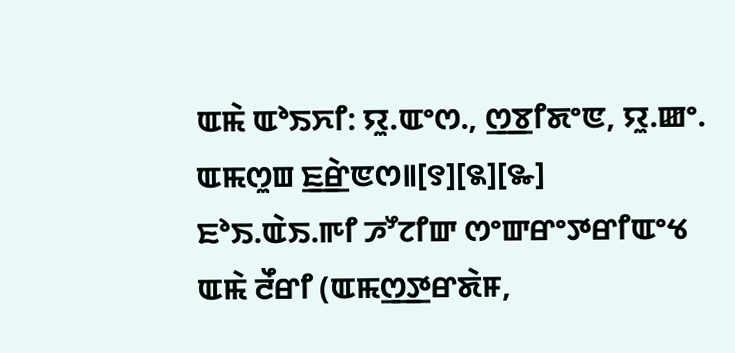ꯑꯃꯥ ꯑꯣꯏꯈꯤ: ꯌꯨ.ꯑꯦꯁ., ꯁ꯭ꯕꯤꯗꯦꯟ, ꯌꯨ.ꯀꯦ. ꯑꯃꯁꯨꯡ ꯐ꯭ꯔꯥꯟꯁ꯫[꯱][꯲][꯳]
ꯐꯣꯏ.ꯑꯥꯏ.ꯒꯤ ꯍꯧꯖꯤꯛ ꯁꯦꯛꯔꯦꯇꯔꯤꯑꯦꯠ ꯑꯃꯥ ꯂꯩꯔꯤ (ꯑꯃꯁ꯭ꯇꯔꯗꯥꯝ,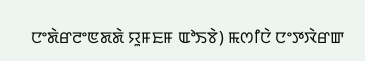ꯅꯦꯗꯥꯔꯂꯦꯟꯗꯗꯥ ꯌꯨꯝꯐꯝ ꯑꯣꯏꯕꯥ) ꯃꯁꯤꯅꯥ ꯅꯦꯇꯋꯥꯔꯛ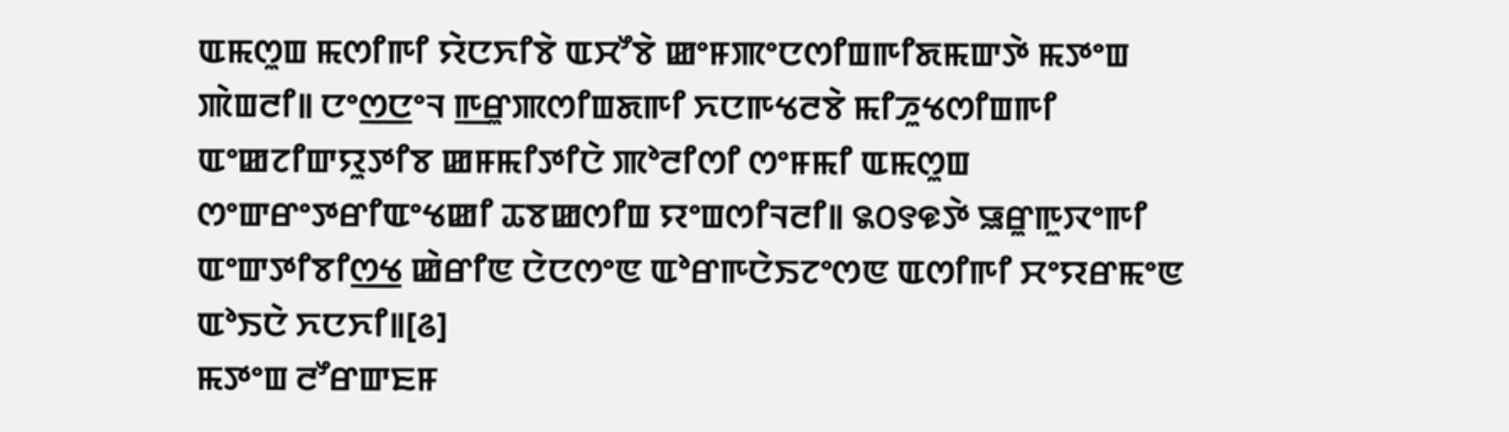ꯑꯃꯁꯨꯡ ꯃꯁꯤꯒꯤ ꯌꯥꯅꯈꯤꯕꯥ ꯑꯆꯧꯕꯥ ꯀꯦꯝꯄꯦꯅꯁꯤꯡꯒꯤꯗꯃꯛꯇꯥ ꯃꯇꯦꯡ ꯄꯥꯡꯂꯤ꯫ ꯅꯦꯁ꯭ꯅꯦꯜ ꯒ꯭ꯔꯨꯄꯁꯤꯡꯗꯒꯤ ꯈꯅꯒꯠꯂꯕꯥ ꯃꯤꯍꯨꯠꯁꯤꯡꯒꯤ ꯑꯦꯀꯖꯤꯛꯌꯨꯇꯤꯕ ꯀꯝꯃꯤꯇꯤꯅꯥ ꯄꯣꯂꯤꯁꯤ ꯁꯦꯝꯃꯤ ꯑꯃꯁꯨꯡ ꯁꯦꯛꯔꯦꯇꯔꯤꯑꯦꯠꯀꯤ ꯊꯕꯀꯁꯤꯡ ꯌꯦꯡꯁꯤꯜꯂꯤ꯫ ꯲꯰꯱꯶ꯇꯥ ꯎꯔꯨꯒꯨꯋꯦꯒꯤ ꯑꯦꯛꯇꯤꯕꯤꯁ꯭ꯠ ꯀꯥꯔꯤꯟ ꯅꯥꯅꯁꯦꯟ ꯑꯣꯔꯒꯅꯥꯏꯖꯦꯁꯟ ꯑꯁꯤꯒꯤ ꯆꯦꯌꯔꯃꯦꯟ ꯑꯣꯏꯅꯥ ꯈꯅꯈꯤ꯫[꯴]
ꯃꯇꯦꯡ ꯂꯧꯔꯛꯐꯝ